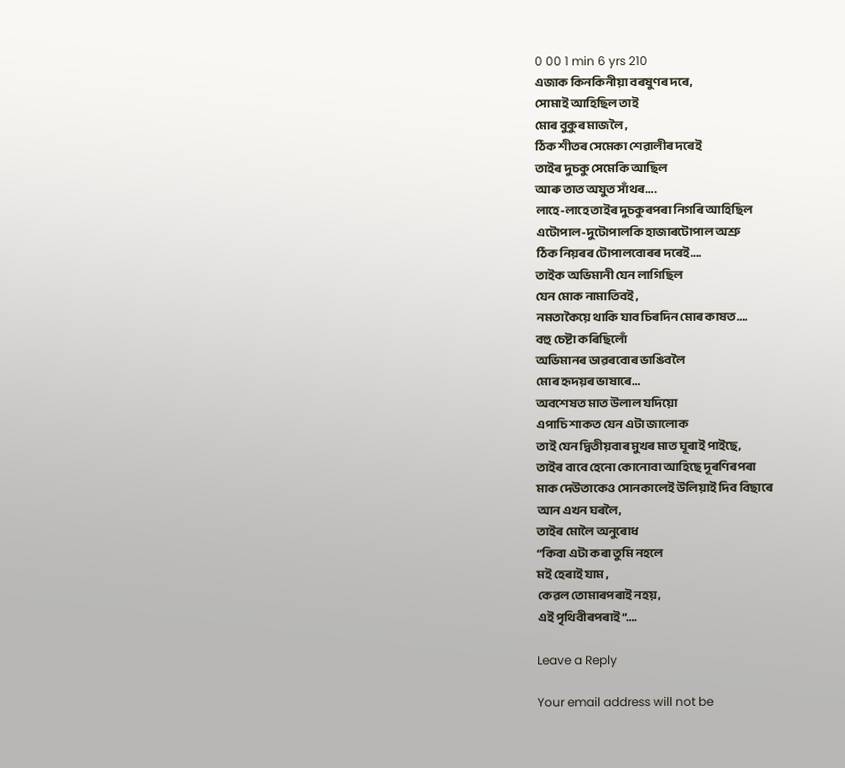0 00 1 min 6 yrs 210
এজাক কিনকিনীয়া বৰষুণৰ দৰে,
সোমাই আহিছিল তাই
মোৰ বুকুৰ মাজলৈ ,
ঠিক শীতৰ সেমেকা শেৱালীৰ দৰেই
তাইৰ দুচকু সেমেকি আছিল
আৰু তাত অযুত সাঁথৰ….
লাহে-লাহে তাইৰ দুচকুৰপৰা নিগৰি আহিছিল
এটোপাল-দুটোপালকি হাজাৰটোপাল অশ্ৰু
ঠিক নিয়ৰৰ টোপালবোৰৰ দৰেই….
তাইক অভিমানী যেন লাগিছিল
যেন মোক নামাতিবই ,
নমতাকৈয়ে থাকি যাব চিৰদিন মোৰ কাষত….
বহু চেষ্টা কৰিছিলোঁ
অভিমানৰ ডাৱৰবোৰ ভাঙিবলৈ
মোৰ হৃদয়ৰ ভাষাৰে…
অবশেষত মাত উলাল যদিয়ো
এপাচি শাকত যেন এটা জালোক
তাই যেন দ্বিতীয়বাৰ মুখৰ মাত ঘূৰাই পাইছে,
তাইৰ বাবে হেনো কোনোবা আহিছে দূৰণিৰপৰা
মাক দেউতাকেও সোনকালেই উলিয়াই দিব বিছাৰে
আন এখন ঘৰলৈ,
তাইৰ মোলৈ অনুৰোধ
“কিবা এটা কৰা তুমি নহলে
মই হেৰাই যাম ,
কেৱল তোমাৰপৰাই নহয়,
এই পৃথিবীৰপৰাই”….

Leave a Reply

Your email address will not be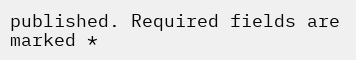published. Required fields are marked *